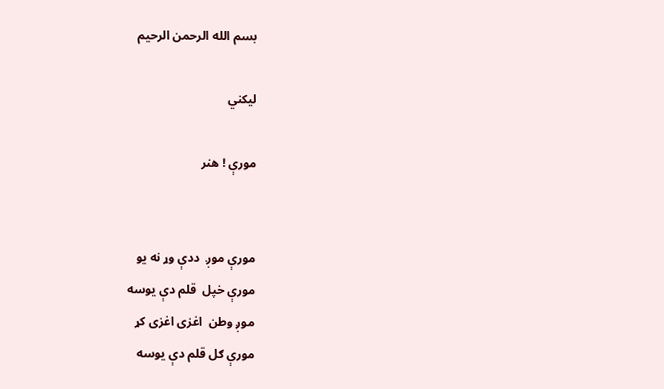بسم الله الرحمن الرحیم

لیکني

مورې ! هنر


مورې موږ  ددې وړ نه یو
مورې خپل  قلم دې یوسه
موږ وطن  اغزی اغزی کړ
مورې ګل قلم دې یوسه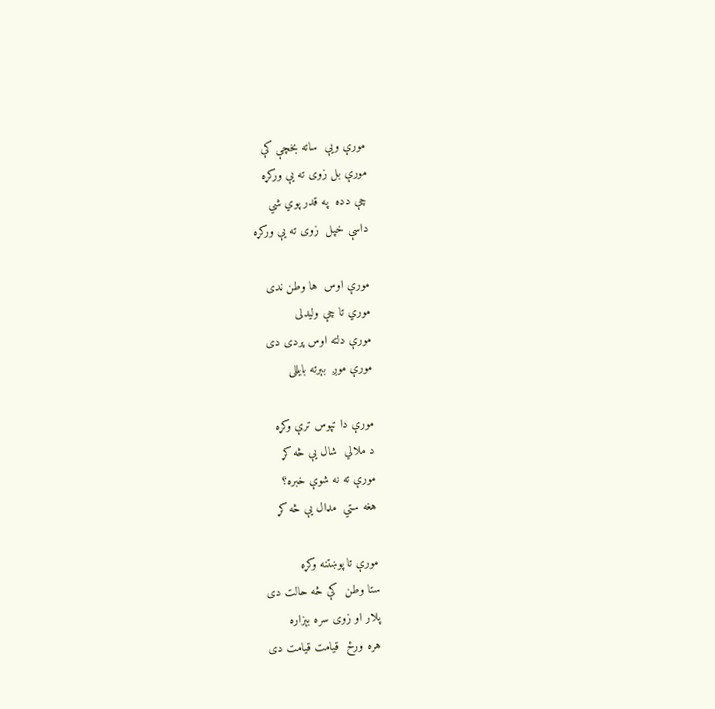مورې ويې  ساته بخچې کې
مورې بل زوی ته یې ورکړه
چې دده  په قدر پوي شي
داسې خپل  زوی ته یې ورکړه

مورې اوس  ها وطن ندی
موري تا چې ولیدلی
مورې دلته اوس پردی دی
مورې موږ  بېرته بایللی

مورې دا تپوس ترې وکړه
د ملالي  شال یې څه کړ
مورې ته نه شوې خبره؟
هغه ستي  مډال يې څه کړ

مورې تا پوښتنه وکړه
ستا وطن  کې څه حالت دی
پلار او زوی سره بېزاره
هره ورځ  قیامت قیامت دی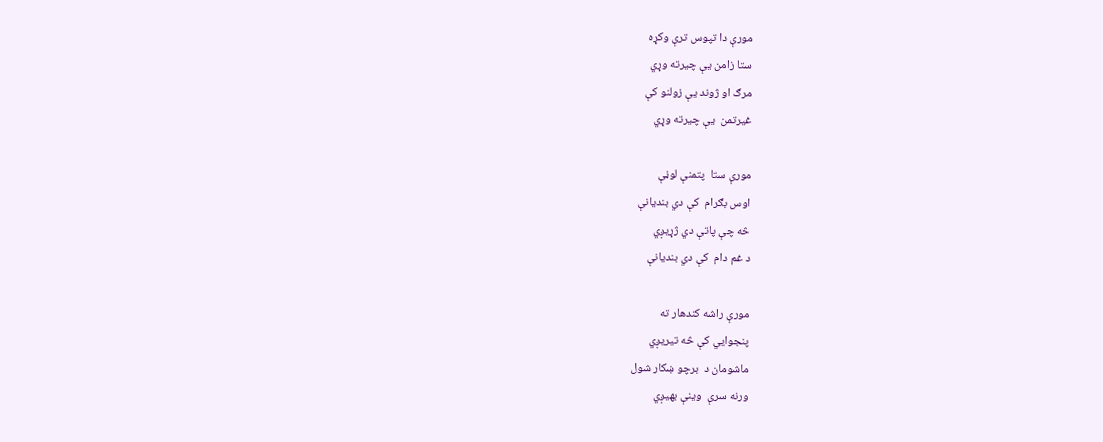مورې دا تپوس ترې وکړه
ستا زامن یې چیرته وړي
مرګ او ژوند یې زولنو کې
غیرتمن  یې چیرته وړي

مورې ستا  پتمنې لوڼې
اوس بګرام  کې دي بندیانې
څه چې پاتې دي ژړیږي
د غم دام  کې دي بندیانې

مورې راشه کندهار ته
پنجوايي کې څه تیریږي
ماشومان د  برچو ښکار شول
ورنه سرې  وینې بهیږي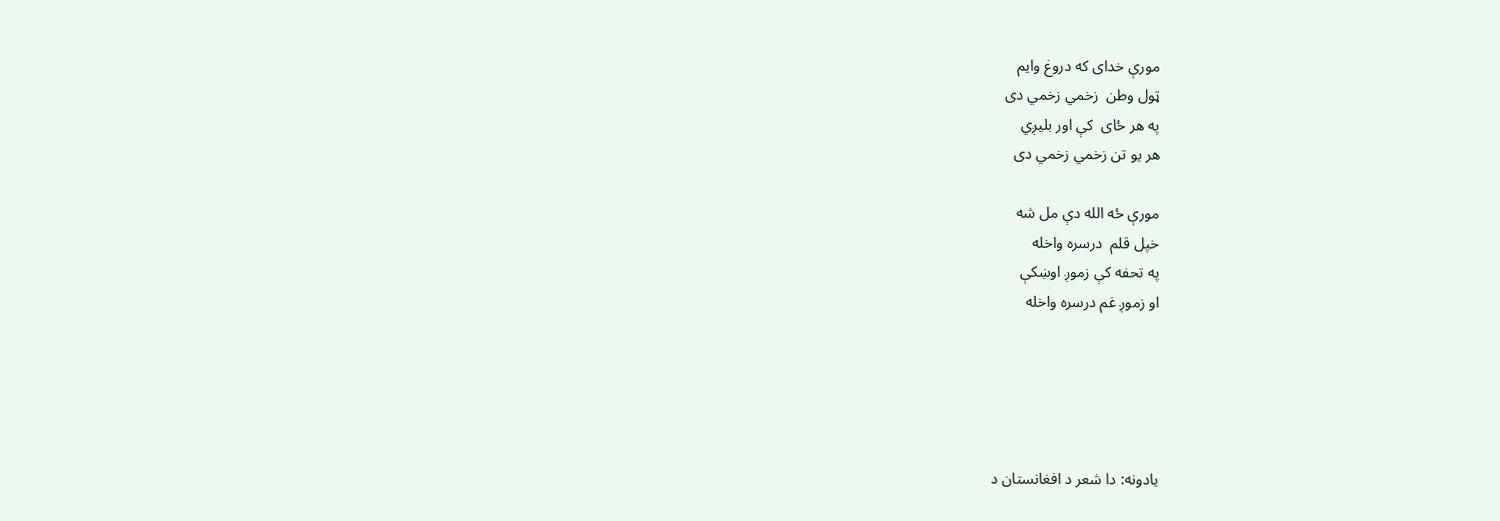مورې خدای که دروغ وایم
ټول وطن  زخمي زخمي دی
په هر ځای  کې اور بلیږي
هر یو تن زخمي زخمي دی

مورې ځه الله دې مل شه
خپل قلم  درسره واخله
په تحفه کې زموږ اوښکې
او زموږ غم درسره واخله





یادونه: دا شعر د افغانستان د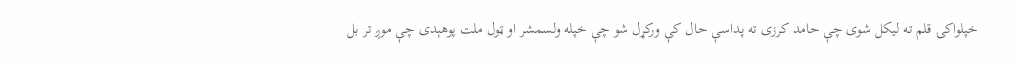خپلواکۍ قلم ته لیکل شوی چې حامد کرزی ته پداسې حال کې ورکړل شو چې خپله ولسمشر او ټول ملت پوهېدی چې موږ تر بل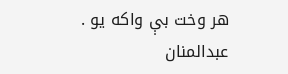هر وخت بې واکه یو . عبدالمنان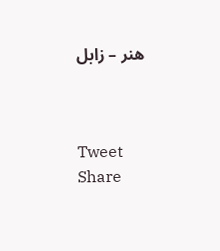هنر – زابل



Tweet
Share